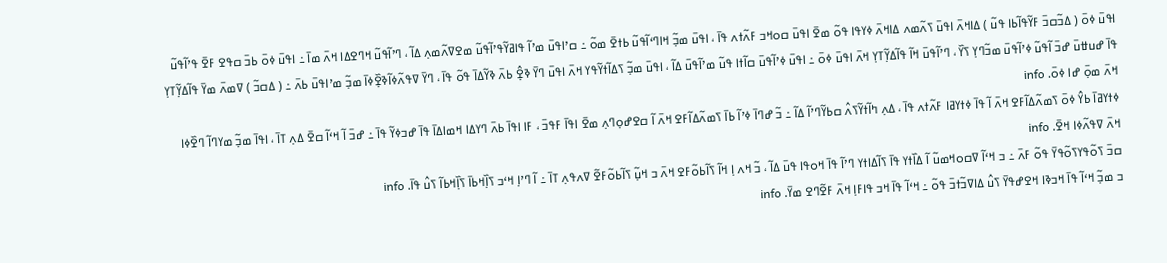ߊߟߎ߫ ߦߋ߫ ( ߡߏ߬ߛߏ߫ ߓߌ߬ߟߊ߬ߕߊ ߟߎ߬ ) ߡߊߞߍ߫ ߊߟߎ߫ ߖߍ߬ߘߍ ߡߊߞߍ߫ ߦߌߟߊ ߟߋ߬ ߘߐ߫ ߊߟߎ߫ ߛߋߞߏ ߓߍ߬ߙߍ ߟߊ߫ ، ߊߟߎ߫ ߘߏ߲߬ ߞߊߣߵߊ߬ߟߎ߬ ߕߙߐ߫ ߘߋ߬ ߸ ߛߴߊߟߎ߫ ߘߴߊ߬ ߟߊߥߌ߬ߟߴߊ߬ߟߎ߬ ߘߐߜߍ߬ߘߍ߲ ߡߊ߬ ، ߣߴߊ߬ߟߎ߬ ߞߣߐߡߊ ߞߍ߫ ߘߊ߫ ߸ ߊߟߎ߫ ߦߋ߫ ߕߏ߫ ߛߟߐ ߓߐ߫ ߟߴߊ߬ߟߎ߬ ߟߊ߫ ߝߎߚߎ߫ ߝߏ߫ ߊ߬ߟߎ߬ ߦߴߊ߬ߟߎ߫ ߘߏ߬ߣߌ߲ ߖߌ߰ ، ߣߴߊ߬ߟߎ߫ ߞߊ߬ ߟߊ߬ߡߌ߲߬ߠߌ߲ ߞߍ߫ ߊߟߎ߫ ߦߋ߫ ߸ ߊߟߎ߫ ߦߴߊ߬ߟߎ߫ ߛߊ߬ߙߊ ߟߎ߬ ߘߴߊ߬ߟߎ߫ ߡߊ߬ ، ߊߟߎ߫ ߘߏ߲߬ ߖߡߊ߬ߙߌ߬ߟߌ ߞߍ߫ ߊߟߎ߫ ߣߌ߫ ߢߐ߲߮ ߕߍ߫ ߢߌ߬ߡߊ߫ ߟߋ߬ ߟߊ߫ ، ߣߌ߫ ߜߟߍ߬ߦߊ߬ߢߐ߲߰ߦߊ߫ ߘߏ߲߬ ߘߴߊߟߎ߫ ߕߍ߫ ߸ ( ߡߛߏ߬ ) ߜߘߍ߫ ߘߌ߫ ߟߊ߬ߡߌ߲߬ߠߌ߲ ߞߍ߫ ߘߋ߲߫ ߝߊ ߦߋ߫. info
ߦߙߌߥߊ߫ ߕߌ߮ ߦߋ߫ ߖߘߍ߬ߡߊ߬ߓߐ ߞߍ߫ ߊ߬ ߟߊ߫ ߦߙߌߥߊ ߓߍ߬ߙߍ ߟߊ߫ ، ߡߍ߲ ߤߊ߬ߙߌ߬ߖߍ߮ ߛߕߌ߬ߣߴߊ߬ ߡߊ߬ ߸ ߏ߬ ߝߣߊ߫ ߦߴߊ߬ ߕߊ߫ ߖߘߍ߬ߡߊ߬ߓߐ ߞߍ߫ ߊ߬ ߛߐߝߋ߲ߣߍ߲ ߘߐ߫ ߊߟߊ߫ ߓߟߏ߫ ، ߓߊ ߊߟߊ߫ ߕߍ߫ ߣߌߡߊ ߞߘߊߡߊ߫ ߟߊ߫ ߝߏߦߌ߬ ߟߊ߫ ߸ ߝߏ߫ ߊ߬ ߞߵߊ߬ ߛߐ߫ ߡߍ߲ ߠߊ߫ ، ߊߟߊ߫ ߘߏ߲߬ ߘߌߣߊ߬ ߣߐ߰ߦߊ ߞߍ߫ ߜߟߍ߬ߦߊ ߞߐ߫. info
ߛߏ߫ ߖߋ߬ߟߌߖߋ߬ߟߌ߫ ߟߋ߬ ߓߍ߫ ߸ ߏ ߞߵߊ߬ ߜߛߋߞߘߎ߬ ߊ߬ ߡߊ߰ߙߌ ߟߊ߫ ߖߊ߬ߡߊߙߌ ߣߴߊ߬ ߟߊ߫ ߞߋߟߊ ߟߎ߫ ߡߊ߬ ، ߏ߬ ߞߍ ߊ߲ ߞߊ߬ ߖߊ߬ߕߋ߬ߓߐ ߞߍ߫ ߏ ߞߎ߲߬ ߖߊ߬ߕߋ߬ߓߐ߬ ߜߍߟߍ߲ ߠߊ߫ ߸ ߊ߬ ߣߴߊ߲ ߞߵߏ ߖߊ߲߰ߞߕߊ߫ ߖߊ߲߰ߞߕߊ߬ ߖߎ߮ ߟߊ߫. info
ߏ ߘߏ߲߬ ߞߵߊ߬ ߟߊ߫ ߞߏߢߊ ߞߐߝߟߌ߫ ߖߎ߮ ߡߊߜߏ߬ߙߏ߫ ߟߋ߬ ߸ ߞߵߊ߬ ߟߊ߫ ߞߏ ߟߊߓߊ߲ ߞߍ߫ ߓߐ߬ߣߐ ߘߌ߫. info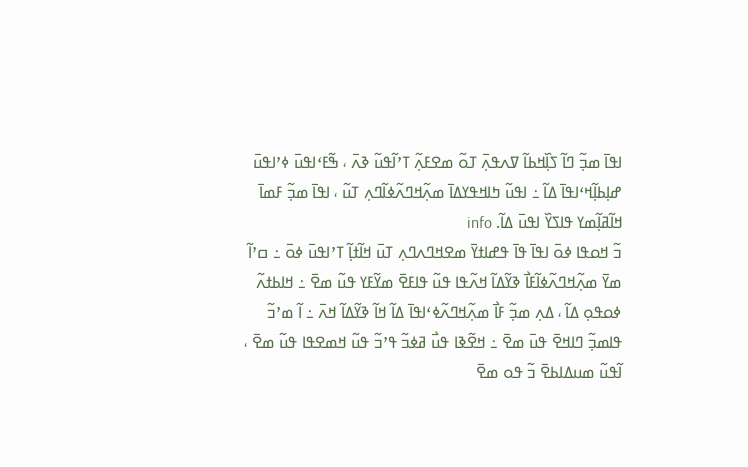ߊߟߊ߫ ߘߏ߲߬ ߣߊ߬ ߖߊ߲߰ߞߕߊ߬ ߜߍߟߍ߲߫ ߠߋ߬ ߘߐߓߍ߲߬ ߠߴߊ߬ߟߎ߬ ߢߍ߫ ، ߒ߬ߓߵߊߟߎ߫ ߦߴߊߟߎ߫ ߝߊ߲ߕߊ߲߬ߞߵߊߟߊ߫ ߡߊ߬ ߸ ߊߟߎ߬ ߤߊߞߟߌߡߊ߫ ߘߍ߲߬ߞߣߍ߬ߦߊ߬ߣߍ߲ ߠߎ߬ ، ߊߟߊ߫ ߘߏ߲߬ ߓߘߊ߫ ߞߊ߬ߥߊ߲߬ߘߌ ߟߊߖߌ߰ ߊߟߎ߫ ߡߊ߬. info
ߏ߬ ߞߋߟߊ ߦߋ߫ ߊߟߊ߫ ߟߊ߫ ߟߝߊߙߌ߫ ߘߐߞߣߍߣߍ߲ ߠߎ߫ ߞߊ߬ߙߊ߲߬ ߠߴߊߟߎ߫ ߦߋ߫ ߸ ߛߴߊ߬ ߘߌ߫ ߘߍ߲߬ߞߣߍ߬ߦߊ߬ߓߊ߯ ߢߌ߬ߡߊ߬ ߞߍ߬ߟߊ ߟߎ߬ ߟߊߓߐ߫ ߘߌ߬ߓߌ ߟߎ߬ ߘߐ߫ ߸ ߞߊߕߙߍ߬ ߦߋߟߋ߲ ߡߊ߬ ، ߡߍ߲ ߘߏ߲߬ ߓߊ߯ ߘߍ߲߬ߞߣߍ߬ߦߵߊߟߊ߫ ߡߊ߬ ߞߊ߬ ߢߌ߬ߡߊ߬ ߞߍ߫ ߸ ߊ߬ ߘߴߏ߬ ߟߊߘߏ߲߬ ߣߊߞߐ߫ ߟߎ߫ ߘߐ߫ ߸ ߞߐ߬ߢߊ ߟߎ߯ ߥߦߏ߬ ߟߴߏ߬ ߟߎ߬ ߞߘߐߟߊ ߟߎ߬ ߘߐ߫ ، ߊ߬ߟߎ߬ ߘߎߡߊߕߐ߫ ߏ߬ ߟߋ ߘߐ߫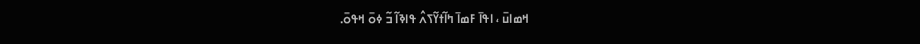ߞߘߊߎ߫ ، ߊߟߊ߫ ߓߘߊ߫ ߤߊ߬ߙߌ߬ߖߍ߮ ߟߊߢߊ߬ ߏ߬ ߦߋ߫ ߞߟߋ߫.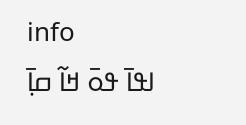info
ߊߟߊ߫ ߟߋ߫ ߞߊ߬ ߛߊ߲߫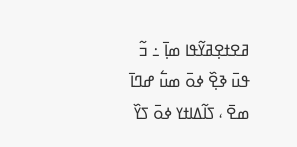ߥߐߙߐ߲ߥߌ߬ߟߊ ߘߊ߲߫ ߸ ߏ߬ ߟߎ߫ ߢߐ߲߰ ߦߋ߫ ߘߎ߱ ߝߣߊ߫ ߘߐ߫ ، ߖߊ߬ߡߊߙߌ ߦߋ߫ ߖߌ߰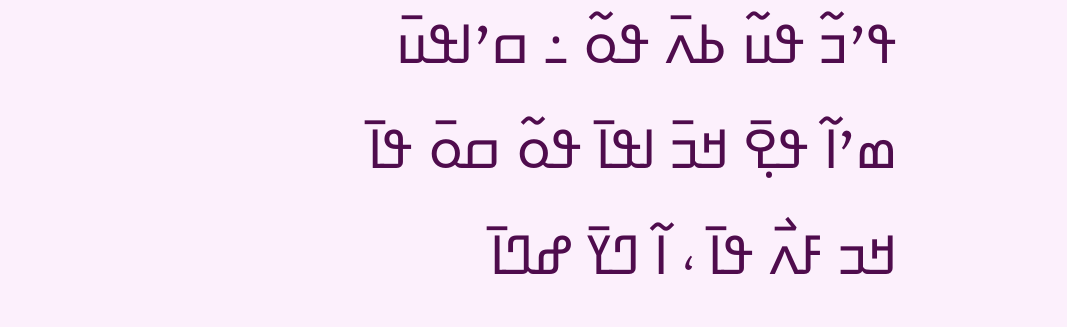ߟߴߏ߬ ߟߎ߬ ߕߍ߫ ߟߋ߬ ߸ ߛߴߊߟߎ߫ ߘߴߊ߬ ߟߐ߲߫ ߞߏ߫ ߊߟߊ߫ ߟߋ߬ ߛߋ߫ ߟߊ߫ ߞߏ ߓߍ߯ ߟߊ߫ ، ߊ߬ ߣߌ߫ ߝߣߊ߫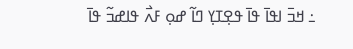߸ ߞߏ߫ ߊߟߊ߫ ߟߊ߫ ߟߐ߲ߠߌ߲ ߣߊ߬ ߝߋ߲ ߓߍ߯ ߟߊߝߏ߬ ߟߊ߫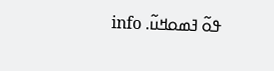ߟߋ߬ ߔߘߋߞߎ߬. info